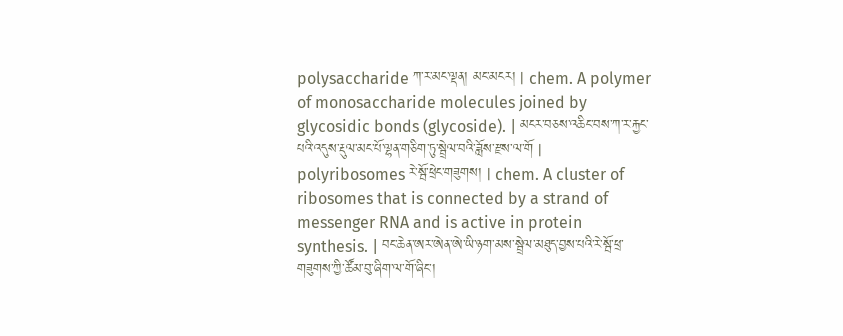polysaccharide ཀ་ར་མང་ལྡན། མང་མངར། | chem. A polymer of monosaccharide molecules joined by glycosidic bonds (glycoside). | མངར་བཅས་འཆིང་བས་ཀ་ར་རྐྱང་པའི་འདུས་རྡུལ་མང་པོ་ལྷན་གཅིག་ཏུ་སྦྲེལ་བའི་ཟློས་རྫས་ལ་གོ |
polyribosomes རེ་སྦོ་ཕྲེང་གཟུགས། | chem. A cluster of ribosomes that is connected by a strand of messenger RNA and is active in protein synthesis. | བང་ཆེན་ཨར་ཨེན་ཨེ་ཡི་ཉག་མས་སྦྲེལ་མཐུད་བྱས་པའི་རེ་སྦོ་ཕྲ་གཟུགས་ཀྱི་ཚོམ་བུ་ཞིག་ལ་གོ་ཞིང་།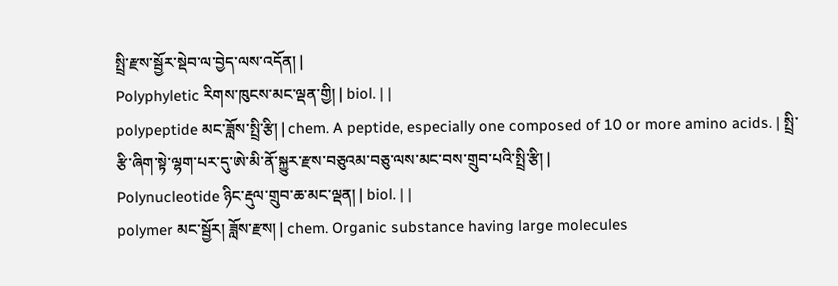སྤྲི་རྫས་སྦྱོར་སྡེབ་ལ་བྱེད་ལས་འདོན། |
Polyphyletic རིགས་ཁུངས་མང་ལྡན་གྱི། | biol. | |
polypeptide མང་ཟློས་སྤྲི་རྩི། | chem. A peptide, especially one composed of 10 or more amino acids. | སྤྲི་རྩི་ཞིག་སྟེ་ལྷག་པར་དུ་ཨེ་མི་ནོ་སྐྱུར་རྫས་བཅུའམ་བཅུ་ལས་མང་བས་གྲུབ་པའི་སྤྲི་རྩི། |
Polynucleotide ཉིང་རྡུལ་གྲུབ་ཆ་མང་ལྡན། | biol. | |
polymer མང་སྦྱོར། ཟློས་རྫས། | chem. Organic substance having large molecules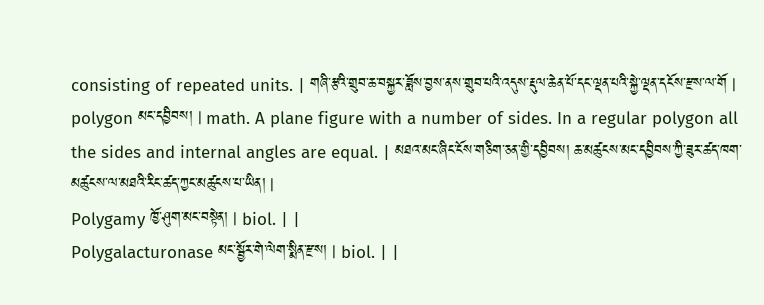consisting of repeated units. | གཞི་རྩའི་གྲུབ་ཆ་བསྐྱར་ཟློས་བྱས་ནས་གྲུབ་པའི་འདུས་རྡུལ་ཆེན་པོ་དང་ལྡན་པའི་སྐྱེ་ལྡན་དངོས་རྫས་ལ་གོ |
polygon མང་དབྱིབས། | math. A plane figure with a number of sides. In a regular polygon all the sides and internal angles are equal. | མཐའ་མང་ཞིང་ངོས་གཅིག་ཅན་གྱི་དབྱིབས། ཆ་མཚུངས་མང་དབྱིབས་ཀྱི་ཟུར་ཚད་ཁག་མཚུངས་ལ་མཐའི་རིང་ཚད་ཀྱང་མཚུངས་པ་ཡིན། |
Polygamy ཁྱོ་ཤུག་མང་བསྟེན། | biol. | |
Polygalacturonase མང་སྦྱོར་གེ་ལེག་སྨིན་རྫས། | biol. | |